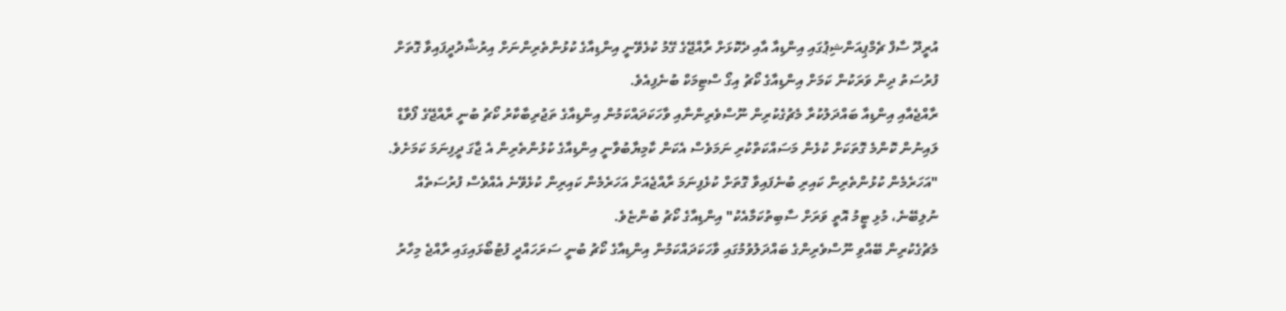އުރީދޫ ސާފް ޗެމްޕިއަންޝިޕުގައި އިންޑިއާ އާއި ދެކޮޅަށް ރާއްޖޭގެ ގޭމު ކުޅެވޭނީ އިންޑިއާގެ ކުޅުންތެރިންނަށް އިރުޝާދުދީފައިވާ ގޮތަށް ފުރުސަތު ދިން ވަރަކުން ކަމަށް އިންޑިއާގެ ކޯޗު އިގޯ ސްޓިމަކް ބުނެފިއެވެ.
ރާއްޖެއާއި އިންޑިއާ ބައްދަލުކުރާ މެޗުގެކުރިން ނޫސްވެރިންނާއި ވާހަކަދައްކަމުން އިންޑިއާގެ ތަޖުރިބާކާރު ކޯޗު ބުނީ ރާއްޖޭގެ ފޯވާޑް ލައިނުން ކޮންމެ ގޮތަކަށް ކުޅެން މަސައްކަތްކުރި ނަމަވެސް އެކަން ކާމިޔާބުވާނީ އިންޑިއާގެ ކުޅުންތެރިން އެ ޖާގަ ދީފިނަމަ ކަމަށެވެ.
"އަހަރެމެން ކުޅުންތެރިން ކައިރި ބުނެފައިވާ ގޮތަށް ކުޅެފިނަމަ ރާއްޖެއަށް އަހަރެމެން ކައިރިން ކުޅެވޭނެ އެއްވެސް ފުރުސަތެއް ނުލިބޭނެ، މުޅި ޓީމު އޮތީ ވަރަށް ސާބިތުކަމާއެކު" އިންޑިއާގެ ކޯޗު ބުންޏެވެ.
މެޗުގެކުރިން ބޭއްވި ނޫސްވެރިންގެ ބައްދަލުވުމުގައި ވާހަކަދައްކަމުން އިންޑިއާގެ ކޯޗު ބުނީ ސަރަހައްދީ ފުޓުބޯޅައިގައި ރާއްޖެ މިހާރު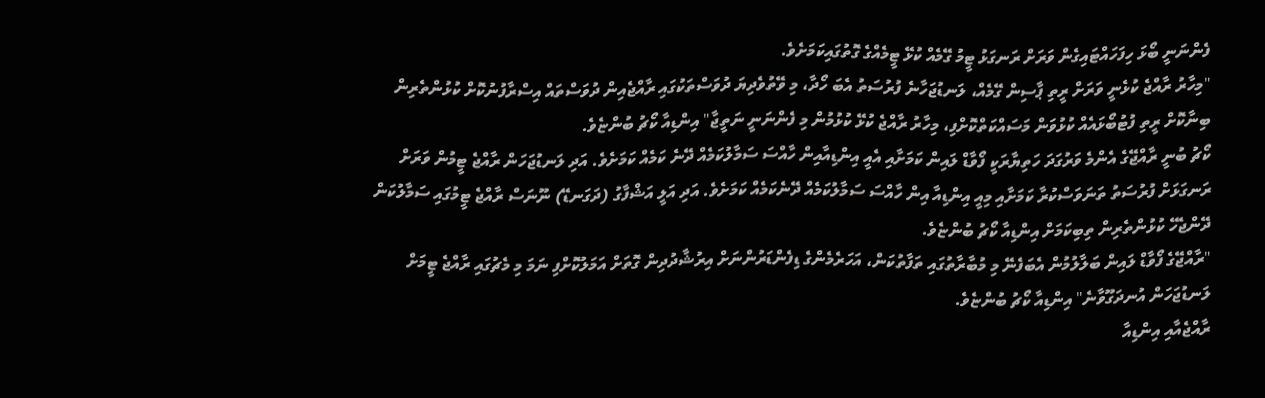ފެންނަނީ ބޯޅަ ހިފަހައްޓައިގެން ވަރަށް ރަނގަޅު ޓީމު ގޭމެއް ކުޅޭ ޓީމެއްގެ ގޮތުގައިކަމަށެވެ.
"މިހާރު ރާއްޖެ ކުޅެނީ ވަރަށް ރީތި ޕާސިން ގޭމެއް، ލަނޑުޖަހާނެ ފުރުސަތު އެބަ ހޯދާ، މި ވޭތުވެދިޔަ ދުވަސްތަކުގައި ރާއްޖެއިން ދުވަސްތައް އިސްރާފުނުކޮށް ކުޅުންތެރިން ބިނާކޮށް ރީތި ފުޓުބޯޅައެއް ކުޅުވަން މަސައްކަތްކޮށްފި، މިހާރު ރާއްޖެ ކުޅޭ ކުޅުމުން މި ފެންނަނީ ނަތީޖާ" އިންޑިއާ ކޯޗު ބުންޏެވެ.
ކޯޗު ބުނީ ރާއްޖޭގެ އެންމެ ވަރުގަދަ ހަތިޔާރަކީ ފޯވާޑް ލައިން ކަމަށާއި އެއީ އިންޑިއާއިން ހާއްސަ ސަމާލުކަމެއް ދޭނެ ކަމެއް ކަމަށެވެ. އަދި ލަނޑުޖަހަން ރާއްޖެ ޓީމުން ވަރަށް ރަނގަޅަށް ފުރުސަތު ތަނަވަސްކުރާ ކަމަށާއި މިއީ އިންޑިއާ އިން ހާއްސަ ސަމާލުކަމެއް ދޭނެކަމެއް ކަމަށެވެ. އަދި އަލީ އަޝްފާގު (ދަގަނޑޭ) ނޫނަސް ރާއްޖެ ޓީމުގައި ސަމާލުކަން ދޭންޖެހޭ ކުޅުންތެރިން ތިބިކަމަށް އިންޑިއާ ކޯޗު ބުންޏެވެ.
"ރާއްޖޭގެ ފޯވާޑް ލައިން ބަލާލުމުން އެބަފެނޭ މި މުބާރާތުގައި ތަފާތުކަން، އަހަރެމެންގެ ޑިފެންޑަރުންނަށް އިރުޝާދުދިން ގޮތަށް އަމަލުކޮށްފި ނަމަ މި މެޗުގައި ރާއްޖެ ޓީމަށް ލަނޑުޖަހަން އުނދަގޫވާނެ" އިންޑިއާ ކޯޗު ބުންޏެވެ.
ރާއްޖެއާއި އިންޑިއާ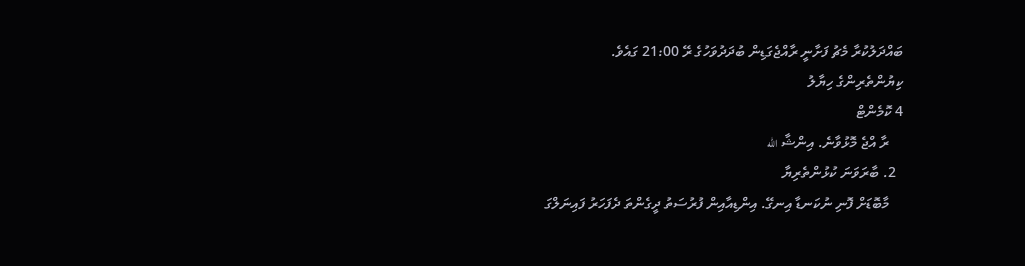ބައްދަލުކުރާ މެޗު ފަށާނީ ރާއްޖެގަޑިން ބުދަދުވަހުގެ ރޭ 21:00 ގައެވެ.
ކިޔުންތެރިންގެ ހިޔާލު
4 ކޮމެންޓް
    ރާ އްޖެ މޮޅުވާނެ. އިންޝާ الله
  2. ބާރަވަނަ ކުޅުންތެރިޔާ
    މާބޮޑަށް ފޮނި ނުކަނޑާ އިނގޭ. އިންޑިއާއިން ފުރުސަތު ދީގެންތަ ދެފަހަރު ފައިނަލްގަ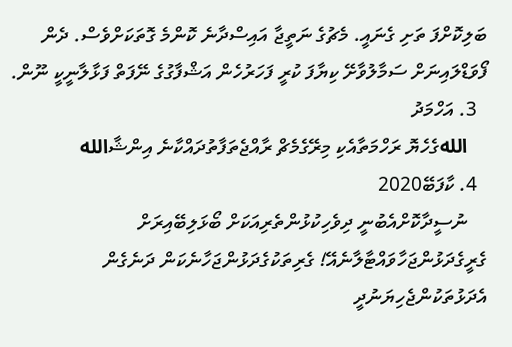ބަލިކޮށްފަ ތަށި ގެނައީ. މެޗުގެ ނަތީޖާ އައިސްދާނެ ކޮންމެ ގޮތަކަށްވެސް. ދެން ފޯވަޑްލައިނަށް ސަމާލުވާށޭ ކިޔާފަ ކުރީ ފަހަރުހެން އަޝްފާގުގެ ނޭފަތް ފަޅާލާނީކީ ނޫން.
  3. އަހްމަދު
    اللهގެހެޔޮ ރަހްމަތާއެކި މިރޭގެމެޗް ރާއްޖެތަފާތުދައްކާނެ އިންޝާالله
  4. ކާފަބޭ2020
    ނުސީދާކޮށްއެބުނީ ދިވެހިކުޅުންތެރިއަކަށް ބޯޅަލިބޭއިރަށް ގެރީގެދަޅުންޖަހާވައްޓާލާނެއޭ! ގެރިތަކުގެދަޅުންޖަހާނެކަން ދަނެގެން އެދަޅުތަކުންޖެހިޔަނުދީ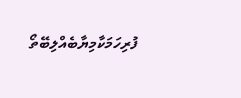ފުރިހަމަކާމިޔާބެއްލިބޭތޯ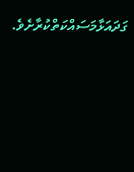ގަދައަޅާމަސައްކަތްކުރާށެވެ.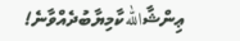ޢިންޝާاللهކާމިޔާބުދެއްވާނެ!